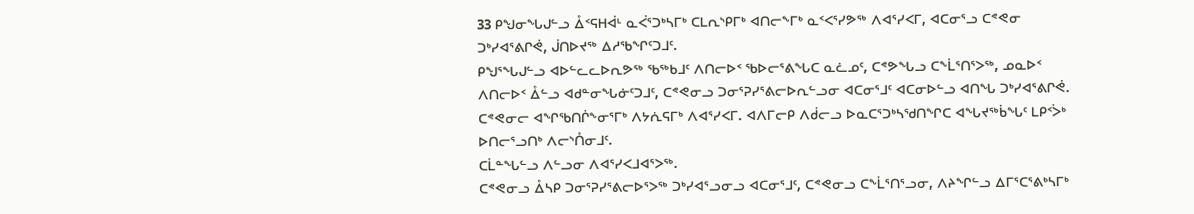33 ᑭᖑᓂᖓᒍᓪᓗ ᐂᑉᕋᕼᐋᒻ ᓇᐹᕐᑐᒃᓴᒥᒃ ᑕᒪᕆᔅᑭᒥᒃ ᐊᑎᓕᖕᒥᒃ ᓇᑉᐸᕐᓯᕗᖅ ᐱᐊᕐᓯᐸᒥ, ᐊᑕᓂᕐᓗ ᑕᕝᕙᓂ ᑐᒃᓯᐊᕐᕕᒋᕚ, ᒎᑎᐅᔪᖅ ᐃᓱᖃᖏᑦᑐᒧᑦ.
ᑭᖑᕐᖓᒍᓪᓗ ᐊᐅᓪᓚᓚᐅᕆᕗᖅ ᖃᖅᑲᒧᑦ ᐱᑎᓕᐅᑉ ᖃᐅᓕᕐᕕᖓᑕ ᓇᓛᓄᑦ, ᑕᕝᕗᖓᓗ ᑕᖕᒫᕐᑎᕐᐳᖅ, ᓄᓇᐅᑉ ᐱᑎᓕᐅᑉ ᐂᓪᓗ ᐊᑯᓐᓂᖓᓃᑦᑐᒧᑦ, ᑕᕝᕙᓂᓗ ᑐᓂᕐᕈᓯᕐᕕᓕᐅᕆᓪᓗᓂ ᐊᑕᓂᕐᒧᑦ ᐊᑕᓂᐅᓪᓗ ᐊᑎᖓ ᑐᒃᓯᐊᕐᕕᒋᕚ.
ᑕᕝᕙᓂᓕ ᐊᖏᖃᑎᒌᖕᓂᕐᒥᒃ ᐱᔭᕇᕋᒥᒃ ᐱᐊᕐᓯᐸᒥ. ᐊᐱᒥᓕᑭ ᐱᑰᓕᓗ ᐅᓇᑕᕐᑐᒃᓴᖁᑎᖏᑕ ᐊᖓᔪᖅᑳᖓᑦ ᒪᑭᑉᐴᒃ ᐅᑎᓕᕐᓗᑎᒃ ᐱᓕᔅᑍᓂᒧᑦ.
ᑕᒫᓐᖓᓪᓗ ᐱᓪᓗᓂ ᐱᐊᕐᓯᐸᒧᐊᕐᐳᖅ.
ᑕᕝᕙᓂᓗ ᐂᓴᑭ ᑐᓂᕐᕈᓯᕐᕕᓕᐅᕐᐳᖅ ᑐᒃᓯᐊᕐᓗᓂᓗ ᐊᑕᓂᕐᒧᑦ, ᑕᕝᕙᓂᓗ ᑕᖕᒫᕐᑎᕐᓗᓂ, ᐱᔨᖏᓪᓗ ᐃᒥᕐᑕᕐᕕᒃᓴᒥᒃ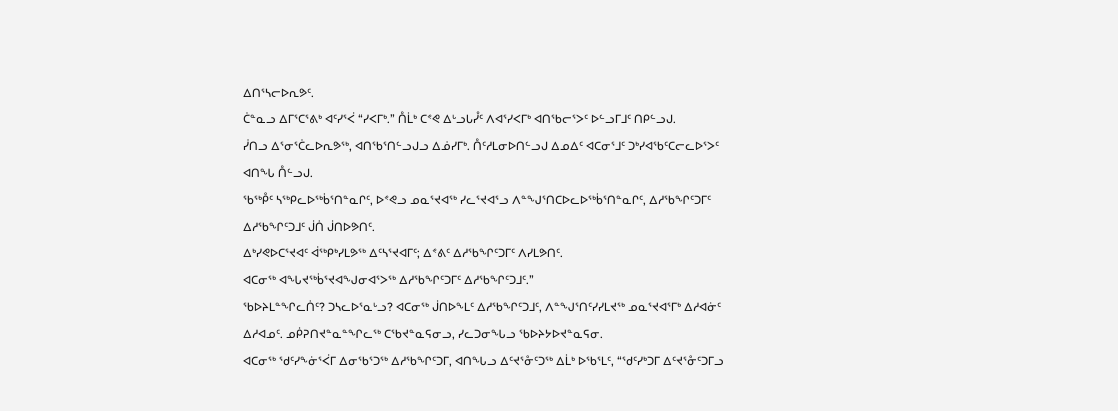ᐃᑎᕐᓴᓕᐅᕆᕗᑦ.
ᑖᓐᓇᓗ ᐃᒥᕐᑕᕐᕕᒃ ᐊᑦᓯᕐᐹ “ᓯᐸᒥᒃ.” ᑍᒫᒃ ᑕᕝᕙ ᐃᒡᓗᒐᓮᑦ ᐱᐊᕐᓯᐸᒥᒃ ᐊᑎᖃᓕᕐᐳᑦ ᐅᓪᓗᒥᒧᑦ ᑎᑭᓪᓗᒍ.
ᓰᑎᓗ ᐃᕐᓂᕐᑖᓚᐅᕆᕗᖅ, ᐊᑎᖃᕐᑎᓪᓗᒍᓗ ᐃᓅᓯᒥᒃ. ᑍᑦᓱᒪᓂᐅᑎᓪᓗᒍ ᐃᓄᐃᑦ ᐊᑕᓂᕐᒧᑦ ᑐᒃᓯᐊᖃᑦᑕᓕᓚᐅᕐᐳᑦ ᐊᑎᖓ ᑍᓪᓗᒍ.
ᖃᖅᑬᑦ ᓴᖅᑭᓚᐅᖅᑳᕐᑎᓐᓇᒋᑦ, ᐅᕝᕙᓗ ᓄᓇᕐᔪᐊᖅ ᓯᓚᕐᔪᐊᕐᓗ ᐱᓐᖑᕐᑎᑕᐅᓚᐅᖅᑳᕐᑎᓐᓇᒋᑦ, ᐃᓱᖃᖏᑦᑐᒥᑦ ᐃᓱᖃᖏᑦᑐᒧᑦ ᒎᑏ ᒎᑎᐅᕗᑎᑦ.
ᐃᒃᓯᕙᐅᑕᕐᔪᐊᑦ ᐋᖅᑭᒃᓯᒪᕗᖅ ᐃᑦᓴᕐᔪᐊᒥᑦ; ᐃᕝᕕᑦ ᐃᓱᖃᖏᑦᑐᒥᑦ ᐱᓯᒪᕗᑎᑦ.
ᐊᑕᓂᖅ ᐊᖓᔪᖅᑳᕐᔪᐊᖑᓂᐊᕐᐳᖅ ᐃᓱᖃᖏᑦᑐᒥᑦ ᐃᓱᖃᖏᑦᑐᒧᑦ.”
ᖃᐅᔨᒪᓐᖏᓚᑏᑦ? ᑐᓴᓚᐅᕐᓇᒡᓗ? ᐊᑕᓂᖅ ᒎᑎᐅᖕᒪᑦ ᐃᓱᖃᖏᑦᑐᒧᑦ, ᐱᓐᖑᕐᑎᑦᓯᓯᒪᔪᖅ ᓄᓇᕐᔪᐊᕐᒥᒃ ᐃᓱᐊᓃᑦ ᐃᓱᐊᓄᑦ. ᓄᑮᕈᑎᔪᓐᓇᓐᖏᓚᖅ ᑕᖃᔪᓐᓇᕋᓂᓗ, ᓯᓚᑐᓂᖓᓗ ᖃᐅᔨᔭᐅᔪᓐᓇᕋᓂ.
ᐊᑕᓂᖅ ᖁᑦᓯᖕᓃᕐᐹᒥ ᐃᓂᖃᕐᑐᖅ ᐃᓱᖃᖏᑦᑐᒥ, ᐊᑎᖓᓗ ᐃᑦᔪᕐᓁᑦᑐᖅ ᐃᒫᒃ ᐅᖃᕐᒪᑦ, “ᖁᑦᓯᒃᑐᒥ ᐃᑦᔪᕐᓁᑦᑐᒥᓗ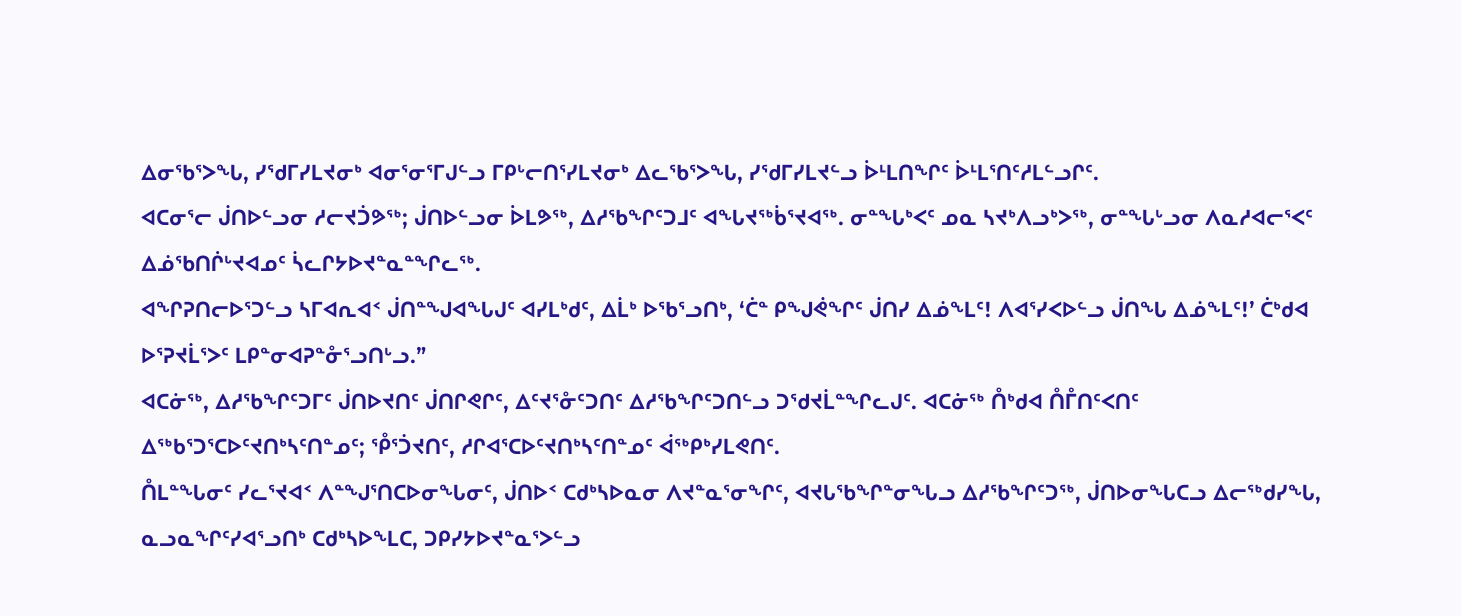ᐃᓂᖃᕐᐳᖓ, ᓯᖁᒥᓯᒪᔪᓂᒃ ᐊᓂᕐᓂᕐᒥᒍᓪᓗ ᒥᑭᒡᓕᑎᕐᓯᒪᔪᓂᒃ ᐃᓚᖃᕐᐳᖓ, ᓯᖁᒥᓯᒪᔪᓪᓗ ᐆᒻᒪᑎᖏᑦ ᐆᒻᒪᕐᑎᑦᓱᒪᓪᓗᒋᑦ.
ᐊᑕᓂᕐᓕ ᒎᑎᐅᓪᓗᓂ ᓱᓕᔪᑑᕗᖅ; ᒎᑎᐅᓪᓗᓂ ᐆᒪᕗᖅ, ᐃᓱᖃᖏᑦᑐᒧᑦ ᐊᖓᔪᖅᑳᕐᔪᐊᖅ. ᓂᓐᖓᒃᐸᑦ ᓄᓇ ᓴᔪᒃᐱᓗᒃᐳᖅ, ᓂᓐᖓᒡᓗᓂ ᐱᓇᓱᐊᓕᕐᐸᑦ ᐃᓅᖃᑎᒌᒡᔪᐊᓄᑦ ᓵᓚᒋᔭᐅᔪᓐᓇᓐᖏᓚᖅ.
ᐊᖏᕈᑎᓕᐅᕐᑐᓪᓗ ᓴᒥᐊᕆᐊᑉ ᒎᑎᓐᖑᐊᖓᒍᑦ ᐊᓯᒪᒃᑯᑦ, ᐃᒫᒃ ᐅᖃᕐᓗᑎᒃ, ‘ᑖᓐ ᑭᖑᕚᖏᑦ ᒎᑎᓯ ᐃᓅᖕᒪᑦ! ᐱᐊᕐᓯᐸᐅᓪᓗ ᒎᑎᖓ ᐃᓅᖕᒪᑦ!’ ᑖᒃᑯᐊ ᐅᕐᕈᔪᒫᕐᐳᑦ ᒪᑭᓐᓂᐊᕈᓐᓁᕐᓗᑎᒡᓗ.”
ᐊᑕᓃᖅ, ᐃᓱᖃᖏᑦᑐᒥᑦ ᒎᑎᐅᔪᑎᑦ ᒎᑎᒋᕙᒋᑦ, ᐃᑦᔪᕐᓁᑦᑐᑎᑦ ᐃᓱᖃᖏᑦᑐᑎᓪᓗ ᑐᖁᔪᒫᓐᖏᓚᒍᑦ. ᐊᑕᓃᖅ ᑍᒃᑯᐊ ᑍᒤᑎᑦᐸᑎᑦ ᐃᖅᑲᕐᑐᕐᑕᐅᑦᔪᑎᒃᓴᑦᑎᓐᓄᑦ; ᕾᕐᑑᔪᑎᑦ, ᓱᒋᐊᕐᑕᐅᑦᔪᑎᒃᓴᑦᑎᓐᓄᑦ ᐋᖅᑭᒃᓯᒪᕙᑎᑦ.
ᑍᒪᓐᖓᓂᑦ ᓯᓚᕐᔪᐊᑉ ᐱᓐᖑᕐᑎᑕᐅᓂᖓᓂᑦ, ᒎᑎᐅᑉ ᑕᑯᒃᓴᐅᓇᓂ ᐱᔪᓐᓇᕐᓂᖏᑦ, ᐊᔪᒐᖃᖏᓐᓂᖓᓗ ᐃᓱᖃᖏᑦᑐᖅ, ᒎᑎᐅᓂᖓᑕᓗ ᐃᓕᖅᑯᓯᖓ, ᓇᓗᓇᖏᑦᓯᐊᕐᓗᑎᒃ ᑕᑯᒃᓴᐅᖕᒪᑕ, ᑐᑭᓯᔭᐅᔪᓐᓇᕐᐳᓪᓗ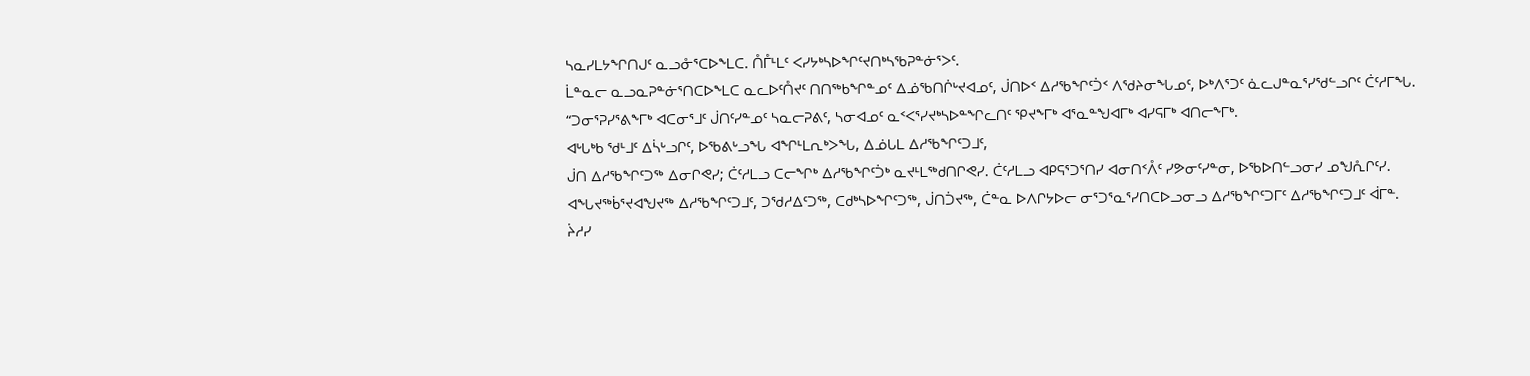ᓴᓇᓯᒪᔭᖏᑎᒍᑦ ᓇᓗᓁᕐᑕᐅᖕᒪᑕ. ᑍᒤᒻᒪᑦ ᐸᓯᔭᒃᓴᐅᖏᑦᔪᑎᒃᓴᖃᕈᓐᓃᕐᐳᑦ.
ᒫᓐᓇᓕ ᓇᓗᓇᕈᓐᓃᕐᑎᑕᐅᖕᒪᑕ ᓇᓚᐅᑦᑍᔪᑦ ᑎᑎᖅᑲᖏᓐᓄᑦ ᐃᓅᖃᑎᒌᒡᔪᐊᓄᑦ, ᒎᑎᐅᑉ ᐃᓱᖃᖏᑦᑑᑉ ᐱᖁᔨᓂᖓᓄᑦ, ᐅᒃᐱᕐᑐᑦ ᓈᓚᒍᓐᓇᕐᓯᖁᓪᓗᒋᑦ ᑖᑦᓱᒥᖓ.
“ᑐᓂᕐᕈᓯᕐᕕᖕᒥᒃ ᐊᑕᓂᕐᒧᑦ ᒎᑎᑦᓯᓐᓄᑦ ᓴᓇᓕᕈᕕᑦ, ᓴᓂᐊᓄᑦ ᓇᑉᐸᕐᓯᔪᒃᓴᐅᓐᖏᓚᑎᑦ ᕿᔪᖕᒥᒃ ᐊᕐᓇᓐᖑᐊᒥᒃ ᐊᓯᕋᒥᒃ ᐊᑎᓕᖕᒥᒃ.
ᐊᒡᒐᒃᑲ ᖁᒻᒧᑦ ᐃᓵᒡᓗᒋᑦ, ᐅᖃᕕᒡᓗᖓ ᐊᖏᒻᒪᕆᒃᐳᖓ, ᐃᓅᒐᒪ ᐃᓱᖃᖏᑦᑐᒧᑦ,
ᒎᑎ ᐃᓱᖃᖏᑦᑐᖅ ᐃᓂᒋᕙᓯ; ᑖᑦᓱᒪᓗ ᑕᓕᖏᒃ ᐃᓱᖃᖏᑦᑑᒃ ᓇᔪᒻᒪᖅᑯᑎᒋᕙᓯ. ᑖᑦᓱᒪᓗ ᐊᑭᕋᕐᑐᕐᑎᓯ ᐊᓂᑎᑉᐰᑦ ᓯᕗᓂᑦᓯᓐᓂ, ᐅᖃᐅᑎᓪᓗᓂᓯ ᓄᖑᕅᒋᑦᓯ.
ᐊᖓᔪᖅᑳᕐᔪᐊᖑᔪᖅ ᐃᓱᖃᖏᑦᑐᒧᑦ, ᑐᖁᓱᐃᑦᑐᖅ, ᑕᑯᒃᓴᐅᖏᑦᑐᖅ, ᒎᑎᑑᔪᖅ, ᑖᓐᓇ ᐅᐱᒋᔭᐅᓕ ᓂᕐᑐᕐᓇᕐᓯᑎᑕᐅᓗᓂᓗ ᐃᓱᖃᖏᑦᑐᒥᑦ ᐃᓱᖃᖏᑦᑐᒧᑦ ᐋᒥᓐ.
ᔩᓱᓯ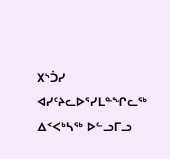᙭ᔅᑑᓯ ᐊᓯᑦᔨᓚᐅᕐᓯᒪᓐᖏᓚᖅ ᐃᑉᐸᒃᓴᖅ ᐅᓪᓗᒥᓗ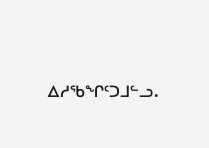ᐃᓱᖃᖏᑦᑐᒧᓪᓗ.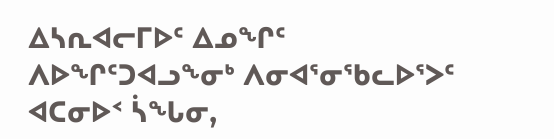ᐃᓴᕆᐊᓕᒥᐅᑦ ᐃᓄᖏᑦ ᐱᐅᖏᑦᑐᐊᓗᖕᓂᒃ ᐱᓂᐊᕐᓂᖃᓚᐅᕐᐳᑦ ᐊᑕᓂᐅᑉ ᓵᖓᓂ,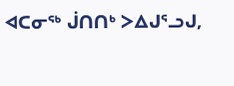ᐊᑕᓂᖅ ᒎᑎᑎᒃ ᐳᐃᒍᕐᓗᒍ,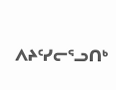ᐱᔨᑦᓯᓕᕐᓗᑎᒃ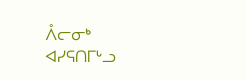ᐰᓕᓂᒃ ᐊᓯᕋᑎᒥᒡᓗ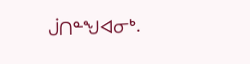ᒎᑎᓐᖑᐊᓂᒃ.